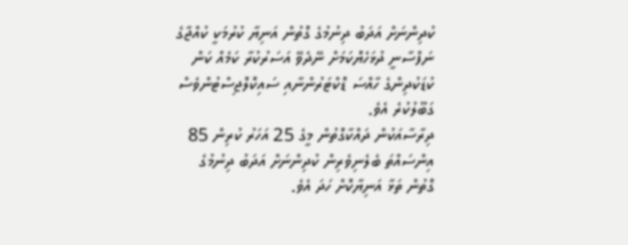ކުދިންނަށް އަދަބު ދިނުމުގެ ގޮތުން އަނިޔާ ކުރުމަކީ ކުއްޖާގެ ނަފްސާނީ ދުޅަހެޔޮކަމަށް ނޭދެވޭ އަސަރުކުރާ ކަމެއް ކަން ކުޑަކުދިންގެ ހާއްސަ ޑޮކްޓަރުންނާއި ސައިކޮލޮޖިސްޓުންވެސް ގަބޫލުކުރެ އެވެ.
ދިރާސާއަކުން ދައްކާގޮތުން މީގެ 25 އަހަރު ކުރިން 85 އިންސައްތަ ބެލެނިވެރިން ކުދިންނަށް އަދަބު ދިނުމުގެ ގޮތުން ތަޅާ އަނިޔާކޮށް ހަދަ އެވެ.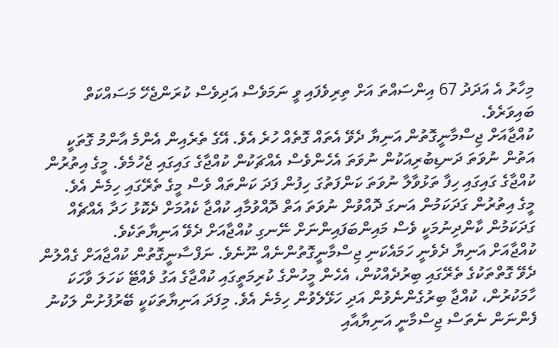މިހާރު އެ އަދަދު 67 އިންސައްތަ އަށް ތިރިވެފައި ވީ ނަމަވެސް އަދިވެސް ކުރަންޖެހޭ މަސައްކަތް ބައިވަރެވެ.
ކުއްޖާއަށް ޖިސްމާނީގޮތުން އަނިޔާ ދެވޭ އެތައް ގޮތެއް ހުރެ އެވެ. އޭގެ ތެރެއިން އެންމެ އާންމު ގޮތަކީ އަތުން ނުވަތަ ދަނޑިބުރިއަކުން ނުވަތަ އެހެންވެސް އެއްޗަކުން ކުއްޖާގެ ގައިގައި ޖެހުމެވެ. މީގެ އިތުރުން ކުއްޖާގެ ގައިގައި ހިފާ ތަޅުވާލާ ނުވަތަ ކަންފަތުގަ ހިފުން ފަދަ ކަންތައް ވެސް މީގެ ތެރޭގައި ހިމެނެ އެވެ.
މީގެ އިތުރުން ގަދަކަމުން އަނގަ ދޮއްވުން ނުވަތަ އަތް ދޮއްވުމާއި ކުއްޖާ ކެއުމަށް ދެކޮޅު ހަދާ އެއްޗެއް ގަދަކަމުން ކާންދިނުމަކީ ވެސް މައިންބަފައިންނަށް ނޭނގި ކުއްޖާއަށް ދެވޭ އަނިޔާތަކެވެ.
ކުއްޖާއަށް އަނިޔާ ދެވެނީ ހަމައެކަނި ޖިސްމާނީގޮތުންނެއް ނޫނެވެ. ނަފްސާނީގޮތުން ކުއްޖާއަށް ގެއްލުން ދެވޭ ގޮތްތަކުގެ ތެރޭގައި ބިރުދެއްކުން، އެހެން މީހުންގެ ކުރިމަތީގައި ކުއްޖާގެ އަގު ވެއްޓޭ ކަހަލަ ވާހަކަ ހާމަކުރުން، ކުއްޖާ ބިރުގެންނެވުން އަދި ހަޅޭލެވުން ހިމެނެ އެވެ. މިފަދަ އަނިޔާތަކަކީ ބޭރުފުށުން ލަކުނު ފެންނަން ނެތަސް ޖިސްމާނީ އަނިޔާއާއި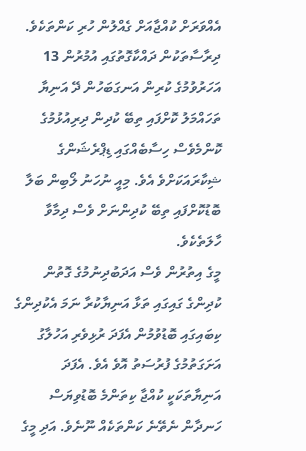އެއްވަރަށް ކުއްޖާއަށް ގެއްލުން ހުރި ކަންތަކެވެ.
ދިރާސާތަކުން ދައްކާގޮތުގައި އުމުރުން 13 އަހަރުވުމުގެ ކުރިން އަނގަބަހުން ދޭ އަނިޔާ ތަހައްމަލު ކޮށްފައި ތިބޭ ކުދިން ދިރިއުޅުމުގެ ކޮންމެވެސް ހިސާބެއްގައި ޑިޕްރެޝަންގެ ޝިކާރައަކަށްވެ އެވެ. މިއީ ނުހަނު ލޯބިން ބަލާ ބޮޑުކޮށްފައި ތިބޭ ކުދިންނަށް ވެސް ދިމާވާ ހާލަތެކެވެ.
މީގެ އިތުރުން ވެސް އަދަބުދިނުމުގެ ގޮތުން ކުދިންގެ ގައިގައި ތަޅާ އަނިޔާކުރާ ނަމަ އެކުދިންގެ ކިބައިގައި ބޮޑުވުމުން އެފަދަ ރުޅިވެރި އަހުލާގު އަށަގަތުމުގެ ފުރުސަތު އޮވެ އެވެ. އެފަދަ އަނިޔާތަކަކީ ކުއްޖާ ކިތަންމެ ބޮޑުވިޔަސް ހަނދާން ނެތޭނެ ކަންތަކެއް ނޫނެވެ. އަދި މީގެ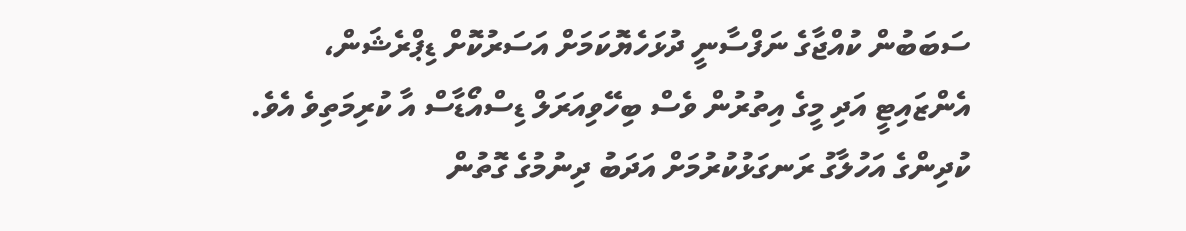ސަބަބުން ކުއްޖާގެ ނަފްސާނީ ދުޅަހެޔޮކަމަށް އަސަރުކޮށް ޑިޕްރެޝަން، އެންޒައިޓީ އަދި މީގެ އިތުރުން ވެސް ބިހޭވިއަރަލް ޑިސްއޯޑާސް އާ ކުރިމަތިވެ އެވެ.
ކުދިންގެ އަހުލާގު ރަނގަޅުކުރުމަށް އަދަބު ދިނުމުގެ ގޮތުން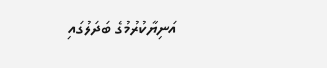އަނިޔާކުރުމުގެ ބަދަލުގައި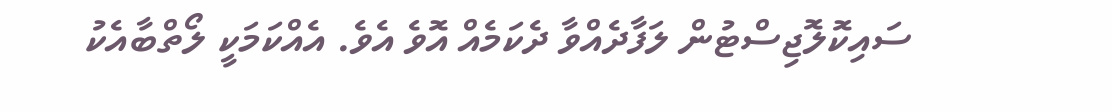ސައިކޮލޮޖިސްޓުން ލަފާދެއްވާ ދެކަމެއް އޮވެ އެވެ. އެއްކަމަކީ ލޯތްބާއެކު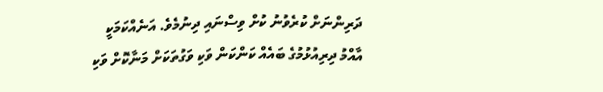ދަރިންނަށް ކުރެވުނު ކުށް ވިސްނައި ދިނުމެވެ. އަނެއްކަމަކީ އާއްމު ދިރިއުޅުމުގެ ބައެއް ކަންކަން ވަކި ވަގުތަކަށް މަނާކޮށް ވަކި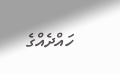ހައްދެއްގެ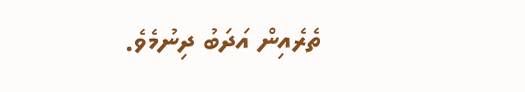ތެރެއިން އަދަބު ދިނުމެވެ.